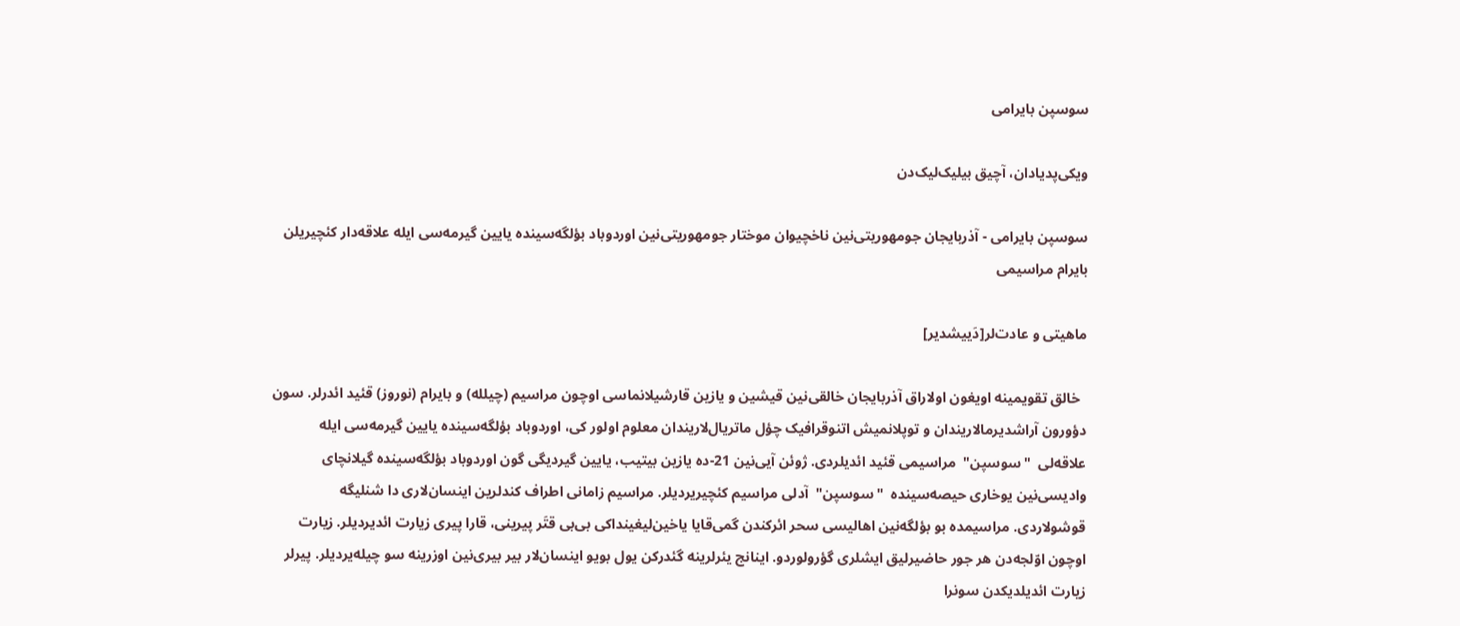سوسپن بایرامی

ویکی‌پدیادان، آچیق بیلیک‌لیک‌دن

سوسپن بایرامی - آذربایجان جومهوریتی‌نین ناخچیوان موختار جومهوریتی‌نین اوردوباد بؤلگه‌سینده یایین گیرمه‌سی ایله علاقه‌دار کئچیریلن بایرام مراسیمی

ماهیتی و عادت‌لر[دَییشدیر]

  خالق تقویمینه اویغون اولاراق آذربایجان خالقی‌نین قیشین و یازین قارشیلانماسی اوچون مراسیم (چیلله) و بایرام (نوروز) قئید ائدرلر. سون دؤورون آراشدیرمالاریندان و توپلانمیش اتنوقرافیک چؤل ماتریال‌لاریندان معلوم اولور کی، اوردوباد بؤلگه‌سینده یایین گیرمه‌سی ایله علاقه‌لی  "سوسپن‌"  مراسیمی قئید ائدیلردی. ژوئن آیی‌نین 21-ده یازین بیتیب، یایین گیردیگی گون اوردوباد بؤلگه‌سینده گیلانچای وادیسی‌نین یوخاری حیصه‌سینده  "سوسپن"  آدلی مراسیم کئچیریردیلر. مراسیم زامانی اطراف کندلرین اینسان‌لاری دا شنلیگه قوشولاردی. مراسیمده بو بؤلگه‌نین اهالیسی سحر ائرکندن گمی‌قایا یاخین‌لیغینداکی بی‌بی قتَر پیرینی، قارا پیری زیارت ائدیردیلر. زیارت اوچون اوّلجه‌دن هر جور حاضیرلیق ایشلری گؤرولوردو. اینانج یئرلرینه گئدرکن یول بویو اینسان‌لار بیر بیری‌نین اوزرینه سو چیله‌یردیلر. پیرلر زیارت ائدیلدیکدن سونرا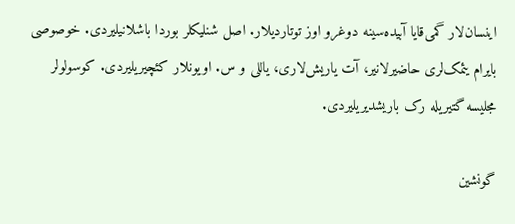اینسان‌لار گمی‌قایا آبیده‌سینه دوغرو اوز توتاردیلار. اصل شنلیکلر بوردا باشلانیلیردی. خوصوصی بایرام یئمک‌لری حاضیرلانیر، آت یاریش‌لاری، یاللی و س. اویونلار کئچیریلیردی. کوسولولر مجلیسه گتیریله رک باریشدیریلیردی.

گونشین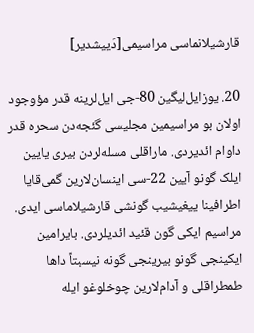قارشیلانماسی مراسیمی[دَییشدیر]

20. یوزایل‌لیگین 80-جی ایل‌لرینه قدر مؤوجود اولان بو مراسیمین مجلیسی گئجه‌دن سحره قدر داوام ائدیردی. ماراقلی مسله‌لردن بیری یایین ایلک گونو آیین 22-سی اینسان‌لارین گمی‌قایا اطرافینا ییغیشیب گونشی قارشیلاماسی ایدی. مراسیم ایکی گون قئید ائدیلردی. بایرامین ایکینجی گونو بیرینجی گونه نیسبتاً داها طمطراقلی و آدام‌لارین چوخلوغو ایله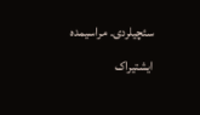سئچیلردی. مراسیمده ایشتیراک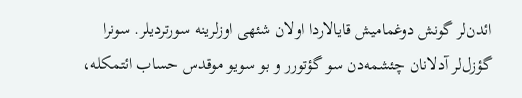ائدن‌لر گونش دوغمامیش قایالاردا اولان شئهی اوزلرینه سورتردیلر. سونرا گؤزل‌لر آدلانان چئشمه‌دن سو گؤتورر و بو سویو موقدس حساب ائتمکله،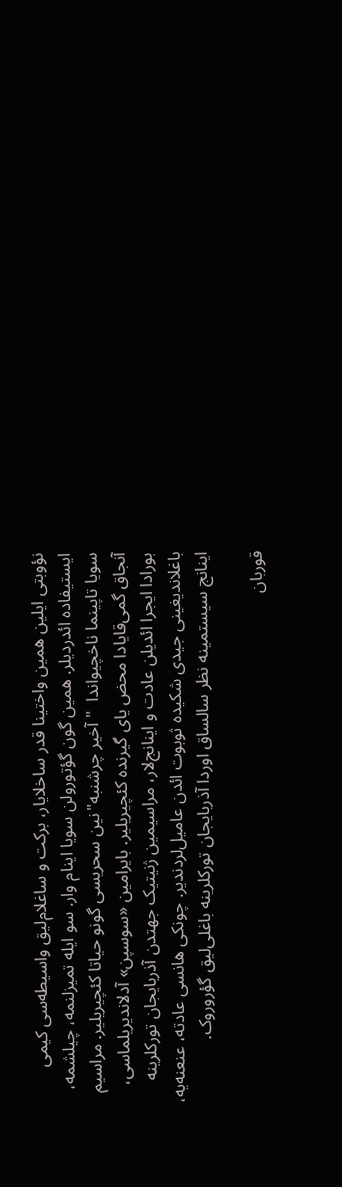نؤوبتی ایلین همین واختینا قدر ساخلایار، برکت و ساغلام‌لیق واسیطه‌سی کیمی ایستیفاده ائدردیلر. همین گون گؤتورولن سویا اینام وار. سو ایله تمیزلنمه، چیلشمه، سویا تاپینما ناخچیواندا  "آخیر چرشنبه"نین سحریسی گونو حیاتا کئچیریلیر. مراسیم آنجاق گمی‌قایادا محض یای گیرنده کئچیریلیر. بایرامین «سوسپن» آدلاندیریلماسی، بورادا ایجرا ائدیلن عادت و اینانج‌لار، مراسیمین ژنیتیک جهتدن آذربایجان تورکلرینه باغلاندیغینی جیدی شکیده ثوبوت ائدن عامیل‌لردندیر. چونکی هانسی عادته، عنعنه‌یه، اینانج سیستمینه نظر سالساق اوردا آذربایجان تورکلرینه باغلی‌لیق گؤروروک.

قوربان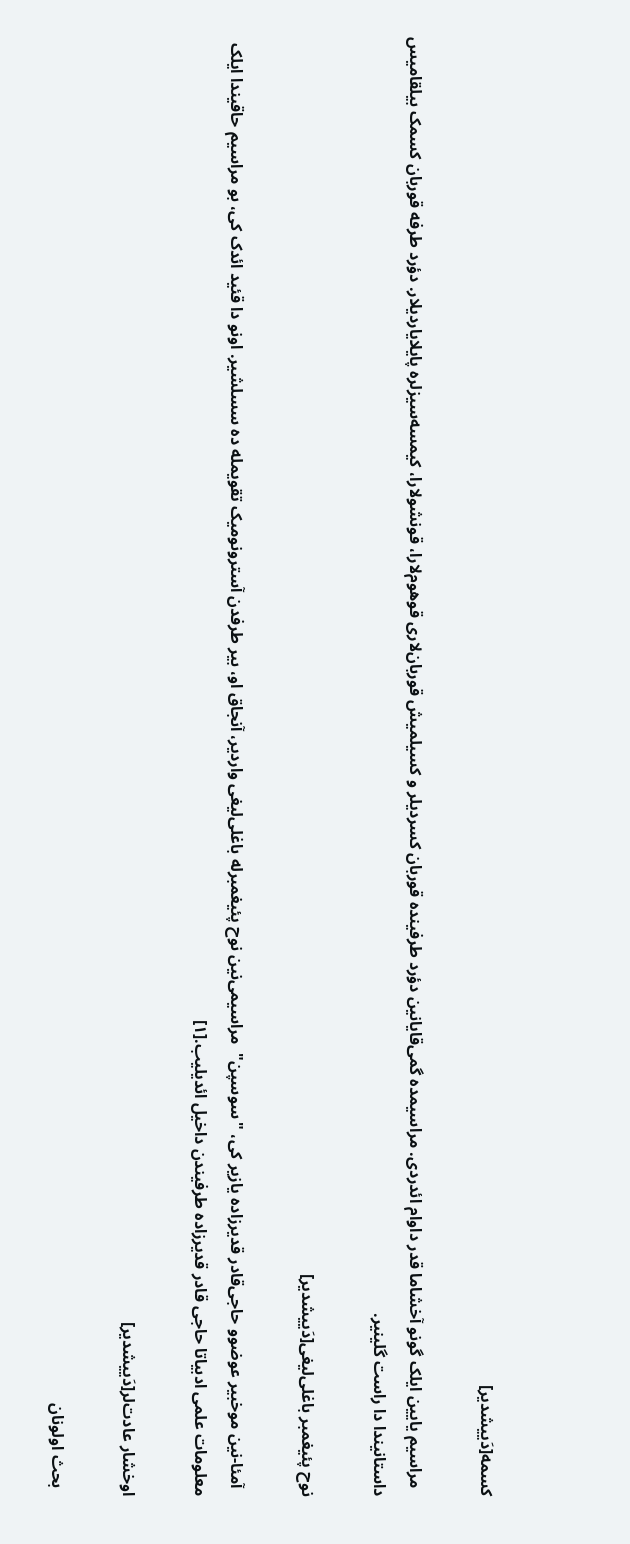کسمه[دَییشدیر]

  مراسیم یایین ایلک گونو آخشاما قدر داوام ائدردی. مراسیمده گمی‌قایانین دؤرد طرفینده قوربان کسردیلر و کسیلمیش قوربان‌لاری قوهوم‌لارا، قونشولارا، کیمسه‌سیزلره پایلایاردیلار. دؤرد طرفه قوربان کسمک بیلقامیس داستانیندا دا راست گلینیر.

نوح پئیغمبر باغلی‌لیغی[دَییشدیر]

  آمئا-نین موخبیر عوضوو حاجی‌قادر قدیرزاده یازیر کی، "سوسپن"  مراسیمی‌نین نوح پئیغمبرله باغلی‌لیغی واردیر، آنجاق او، بیر طرفدن آسترونومیک تقویمله ده سسلشیر. اونو دا قئید ائدک کی، بو مراسیم حاقیندا ایلک معلومات علمی ادبیاتا حاجی قادر قدیرزاده طرفیندن داخیل ائدیلیب.[۱]

اوخشار عادت‌لر[دَییشدیر]

  بحث اولونان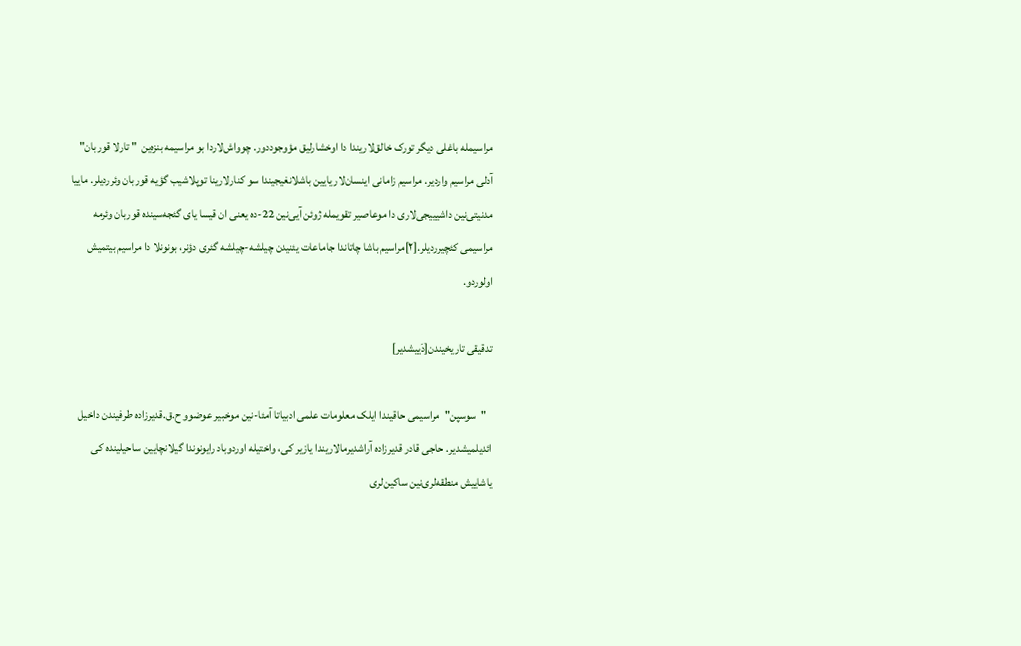مراسیمله باغلی دیگر تورک خالق‌لاریندا دا اوخشارلیق مؤوجوددور. چوواش‌لاردا بو مراسیمه بنزه‌ین  " تارلا قوربان‌"  آدلی مراسیم واردیر. مراسیم زامانی اینسان‌لار یایین باشلانغیجیندا سو کنارلارینا توپلاشیب گؤیه قوربان وئرردیلر. ماییا مدنیتی‌نین داشیییجی‌لاری دا موعاصیر تقویمله ژوئن آیی‌نین 22-ده یعنی ان قیسا یای گئجه‌سینده قوربان وئرمه مراسیمی کئچیرردیلر.[۲]مراسیم باشا چاتاندا جاماعات یئنیدن چیلشه-چیلشه گئری دؤنر، بونونلا دا مراسیم بیتمیش اولوردو.

تدقیقی تاریخیندن[دَییشدیر]

   "سوسپن"  مراسیمی حاقیندا ایلک معلومات علمی ادبیاتا آمئا-نین موخبیر عوضوو ح.ق.قدیرزاده طرفیندن داخیل ائدیلمیشدیر. حاجی قادر قدیرزاده آراشدیرمالاریندا یازیر کی، واختیله اوردوباد رایونوندا گیلانچایین ساحیلینده کی  یاشاییش منطقه‌لری‌نین ساکین‌لری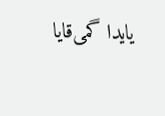یایدا گمی‌قایا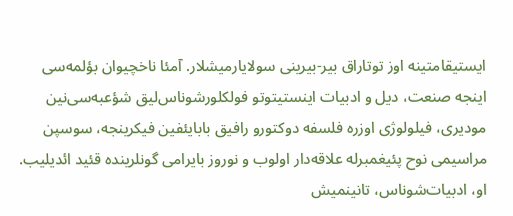ایستیقامتینه اوز توتاراق بیر-بیرینی سولایارمیشلار. آمئا ناخچیوان بؤلمه‌سی اینجه صنعت، دیل و ادبیات اینستیتوتو فولکلورشوناس‌لیق شؤعبه‌سی‌نین مودیری، فیلولوژی اوزره فلسفه دوکتورو رافیق بابایئفین فیکرینجه، سوسپن مراسیمی نوح پئیغمبرله علاقه‌دار اولوب و نوروز بایرامی گونلرینده قئید ائدیلیب. او، ادبیات‌شوناس، تانینمیش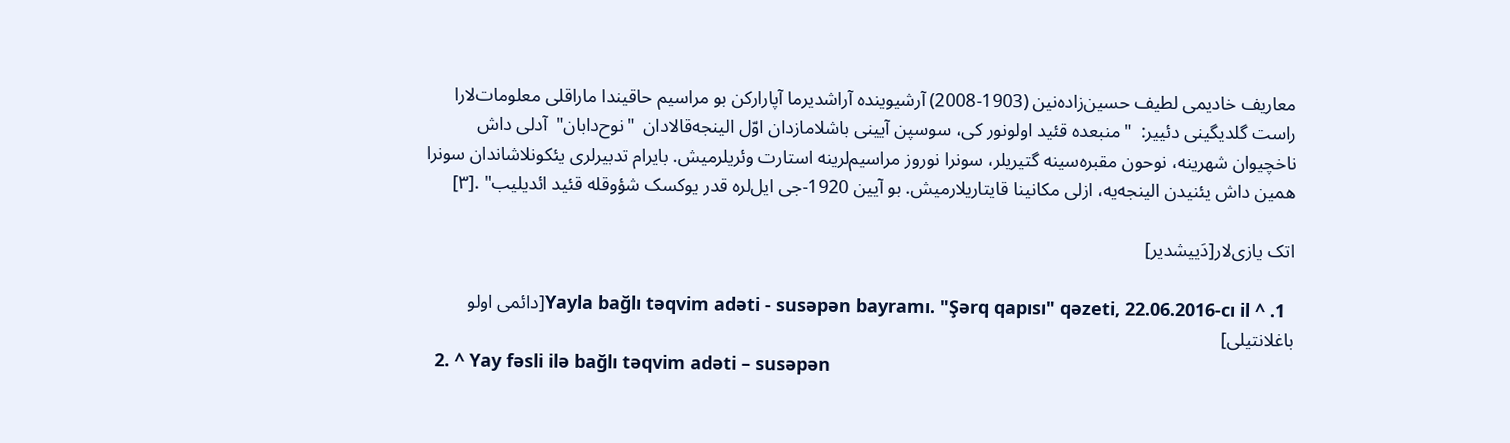معاریف خادیمی لطیف حسین‌زاده‌نین (1903-2008) آرشیوینده آراشدیرما آپارارکن بو مراسیم حاقیندا ماراقلی معلومات‌لارا راست گلدیگینی دئییر:  "منبعده قئید اولونور کی، سوسپن آیینی باشلامازدان اوّل الینجه‌قالادان  "نوح‌دابان"  آدلی داش ناخچیوان شهرینه، نوحون مقبره‌سینه گتیریلر، سونرا نوروز مراسیم‌لرینه استارت وئریلرمیش. بایرام تدبیرلری یئکونلاشاندان سونرا همین داش یئنیدن الینجه‌یه، ازلی مکانینا قایتاریلارمیش. بو آیین 1920-جی ایل‌لره قدر یوکسک شؤوقله قئید ائدیلیب" .[۳]

اتک یازی‌لار[دَییشدیر]

  1. ^ Yayla bağlı təqvim adəti - susəpən bayramı. "Şərq qapısı" qəzeti, 22.06.2016-cı il[دائمی اولو باغلانتیلی]
  2. ^ Yay fəsli ilə bağlı təqvim adəti – susəpən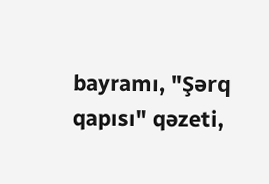bayramı, "Şərq qapısı" qəzeti,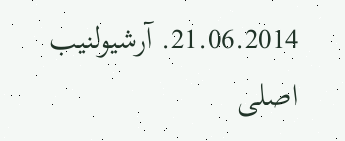21.06.2014. آرشیولنیب اصلی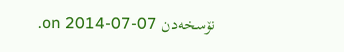نۆسخه‌دن on 2014-07-07.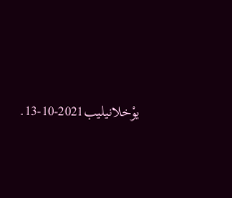یوْخلانیلیب2021-10-13.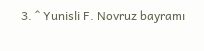3. ^ Yunisli F. Novruz bayramı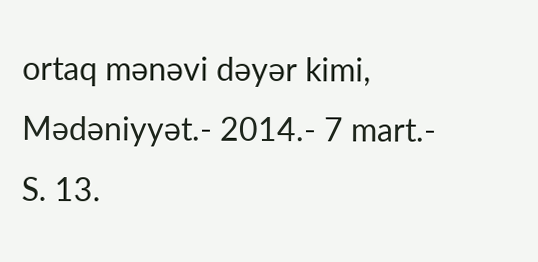ortaq mənəvi dəyər kimi, Mədəniyyət.- 2014.- 7 mart.- S. 13.